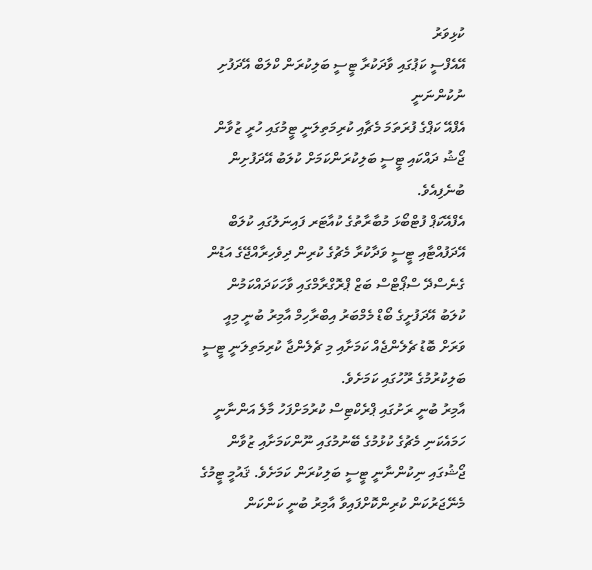ކުޅިވަރު
އޭއެފްސީ ކަޕުގައި ވާދަކުރާ ޓީސީ ބަލިކުރަން ކްލަބް އޭދަފުށި ނުކުންނަނީ
އެފްއޭ ކަޕްގެ ފުރަތަމަ މެޗާއި ކުރިމަތިލަނީ ޓީމުގައި ހުރީ ޒުވާން ޖޯޝު ދައްކައި ޓީސީ ބަލިކުރަންކަމަށް ކުލަބު އޭދަފުށިން ބުނެފިއެވެ.
އެފްއޭކަޕް ފުޓްބޯޅަ މުބާރާތުގެ ކުއާޓަރ ފައިނަލުގައި ކުލަބް އޭދަފުއްޓާއި ޓީސީ ވަދާކުރާ މެޗުގެ ކުރިން ދިވެހިރާއްޖޭގެ އަޑުން ގެނެސްދޭ ސްޕޯޓްސް ބަޒް ޕްރޮގްރާމްގައި ވާހަކަދައްކަމުން ކުލަބު އޭދަފުށީގެ ބޯޑް މެމްބަރު އިބްރާހިމް އާމިރު ބުނީ މިއީ ވަރަށް ބޮޑު ޗެލެންޖެއް ކަމަށާއި މި ޗެލެންޖާ ކުރިމަތިލަނީ ޓީސީ ބަލިކުރުމުގެ ރޫހުގައި ކަމަށެވެ.
އާމިރު ބުނީ ރަށުގައި ޕްރެކްޓިސް ކުރުމަށްފަހު މާލެ އަންނާނީ ހަމައެކަނި މެޗުގެ ކުޅުމުގެ ބޭނުމުގައި ނޫންކަމަށާއި ޒުވާން ޖޯޝުގައި ނިކުންނާނީ ޓީސީ ބަލިކުރަން ކަމަށެވެ. ޤައުމީ ޓީމުގެ މެނޭޖަރުކަން ކުރިންކޮށްފައިވާ އާމިރު ބުނީ ކަންކަން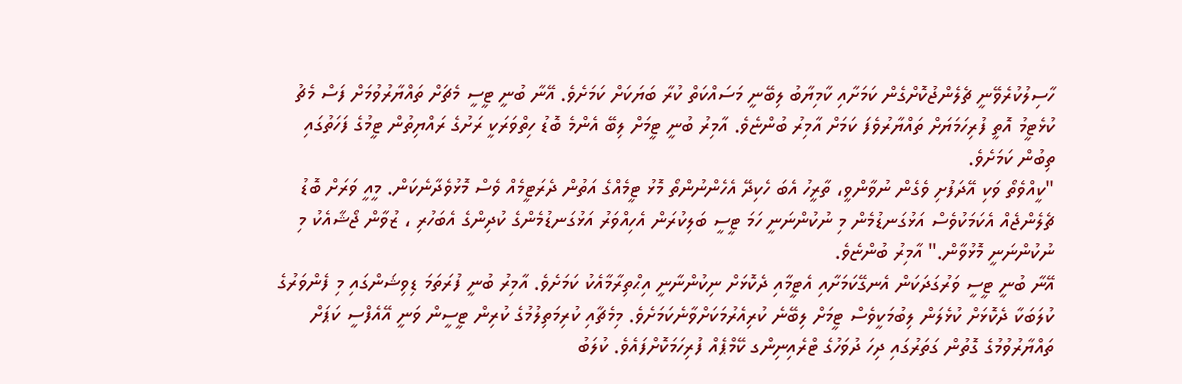ހާސިލުކުރެވޭނީ ޗެލެންޖުކޮށްގެން ކަމަށާއި ކާމިޔާބު ލިބޭނީ މަސައްކަތް ކުރާ ބަޔަކަށް ކަމަށެވެ. އޭނާ ބުނީ ޓީސީ މެޗަށް ތައްޔާރުވުމަށް ފަސް މެޗު ކުޅެޓީމު އޮތީ ފުރިހަމަޔަށް ތައްޔާރުވެފަ ކަމަށް އާމިރު ބުންޏެވެ. އާމިރު ބުނީ ޓީމަށް ލިބޭ އެންމެ ބޮޑު ހިތްވަރަކީ ރަށުގެ ރައްޔިތުން ޓީމުގެ ފަހަތުގައި ތިބުން ކަމަށެވެ.
"ކީއްވެތޯ ވަކި އޭދަފުށި ވެގެން ނުވާންވީ، ތާރީހު އެބަ ހެކިދޭ އެހެންނުންތޯ މޮޅު ޓީމެއްގެ އަތުން ދެރަޓީމެއް ވެސް މޮޅުވެދާނެކަން. މީއީ ވަރަށް ބޮޑު ޗެލެންޖެއް އެކަމަކުވެސް އަޅުގަނޑުމެން މި ނުކުންނަނީ ހަމަ ޓީސީ ބަލިކުރަން އެހިއްވަރު އަޅުގަނޑުމެންގެ ކުދިންގެ އެބަހުރި ، ޒުވާން ޖޯޝާއެކު މި ނުކުންނަނީ މޮޅުވާން." އާމިރު ބުންޏެވެ.
އޭނާ ބުނީ ޓީސީ ވަރުގަދަކަން އެނގޭކަމަށާއި އެޓީމާއި ދެކޮޅަށް ނިކުންނާނީ އިޙްތިރާމާއެކު ކަމަށެވެ. އާމިރު ބުނީ ފުރަތަމަ ޑިވިޝަންގައި މި ފެންވަރުގެ ކުލަބަކާ ދެކޮޅަށް ކުޅެލަން ލިބުމަކީވެސް ޓީމަށް ލިބޭނެ ކުރިއެރުމަކަށްވާނެކަމަށެވެ. މިމެޗާއި ކުރިމަތިލުމުގެ ކުރިން ޓީސީން ވަނީ އޭއެފްސީ ކަޕަށް ތައްޔާރުވުމުގެ ގޮތުން ގަތަރުގައި ދިހަ ދުވަހުގެ ޓްރެއިނިންގ ކޭމްޕެއް ފުރިހަމަކޮށްފައެވެ. ކުލަބު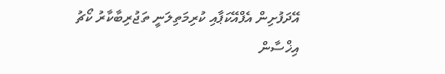އޭދަފުށިން އެފްއޭކަޕާއި ކުރިމަތިލަނީ ތަޖުރިބާކާރު ކޯޗު އިޚްސާން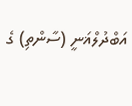އަބްދުލްޣަނީ (ސާންތި) ގެ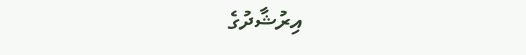އިރުޝާދުގެ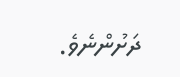ދަށުންނެވެ.